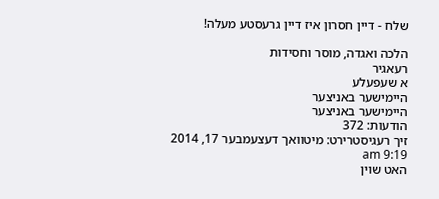שלח - דיין חסרון איז דיין גרעסטע מעלה!

הלכה ואגדה, מוסר וחסידות
רעאגיר
א שעפעלע
היימישער באניצער
היימישער באניצער
הודעות: 372
זיך רעגיסטרירט: מיטוואך דעצעמבער 17, 2014 9:19 am
האט שוין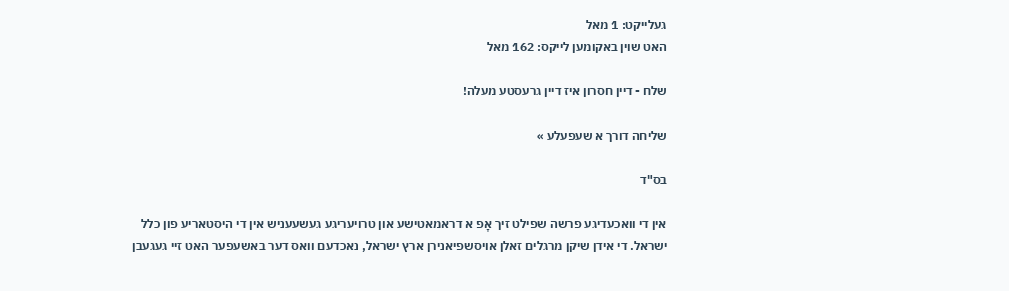געלייקט: 1 מאל
האט שוין באקומען לייקס: 162 מאל

שלח - דיין חסרון איז דיין גרעסטע מעלה!

שליחה דורך א שעפעלע »

בס"ד

אין די וואכעדיגע פרשה שפילט זיך אָפ א דראמאטישע און טרויעריגע געשעעניש אין די היסטאריע פון כלל ישראל. די אידן שיקן מרגלים זאלן אויסשפיאנירן ארץ ישראל, נאכדעם וואס דער באשעפער האט זיי געגעבן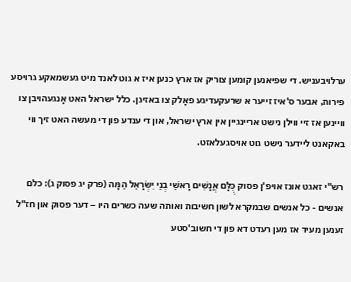ערלויבעניש. די שפיאנען קומען צוריק אז ארץ כנען איז א גוט לאנד מיט געשמאקע גרויסע פירות, אבער ס'איז זייער א שרעקעדיגע פאָלק צו באזיגן. כלל ישראל האט אָנגעהויבן צו וויינען אז זיי ווילן נישט אריינגיין אין ארץ ישראל, און די ענדע פון די מעשה האט זיך ווי באקאנט ליידער נישט גוט אויסגעלאזט.

רש"י זאגט אונז אויפ'ן פסוק כֻּלָּם אֲנָשִׁים רָאשֵׁי בְנֵי יִשְׂרָאֵל הֵמָּה (פרק יג פסוק ג): כלם אנשים - כל אנשים שבמקרא לשון חשיבות ואותה שעה כשרים היו – דער פסוק און חז"ל זענען מעיד אז מען רעדט דא פון די חשוב'סטע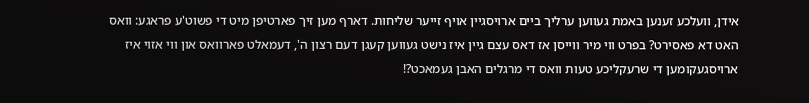אידן, וועלכע זענען באמת געווען ערליך ביים ארויסגיין אויף זייער שליחות. דארף מען זיך פארטיפן מיט די פשוט'ע פראגע: וואס האט דא פאסירט? בפרט ווי מיר ווייסן אז דאס עצם גיין איז נישט געווען קעגן דעם רצון ה', דעמאלט פארוואס און ווי אזוי איז ארויסגעקומען די שרעקליכע טעות וואס די מרגלים האבן געמאכט?!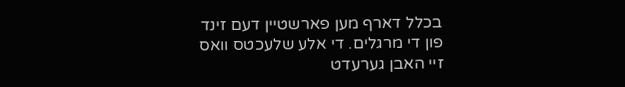בכלל דארף מען פארשטיין דעם זינד פון די מרגלים. די אלע שלעכטס וואס זיי האבן גערעדט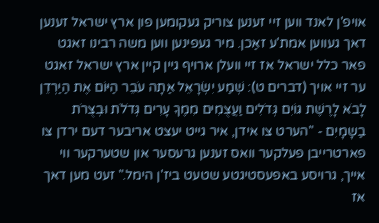אויפ'ן לאנד ווען זיי זענען צוריק געקומען פון ארץ ישראל זענען דאך געווען אמת'ע זאַכן. מיר געפינען ווען משה רבינו זאגט פאר כלל ישראל אז זיי וועלן ארויף גיין קיין ארץ ישראל זאגט ער זיי אויך (דברים ט): שְׁמַע יִשְׂרָאֵל אַתָה עֹבֵר הַיּוֹם אֶת הַיַרְדֵן לָבֹא לָרֶשֶׁת גּוֹיִם גְּדֹלִים וַעֲצֻמִים מִמֶךָ עָרִים גְּדֹלֹת וּבְצֻרֹת בַשָמָיִם - "הערט צו אידן, איר גייט יעצט אריבער דעם ירדן צו פארטרייבן פעלקער וואס זענען גרעסער און שטערקער ווי אייך, גרויסע באפעסטיגטע שטעט ביז'ן הימל." זעט מען דאך אז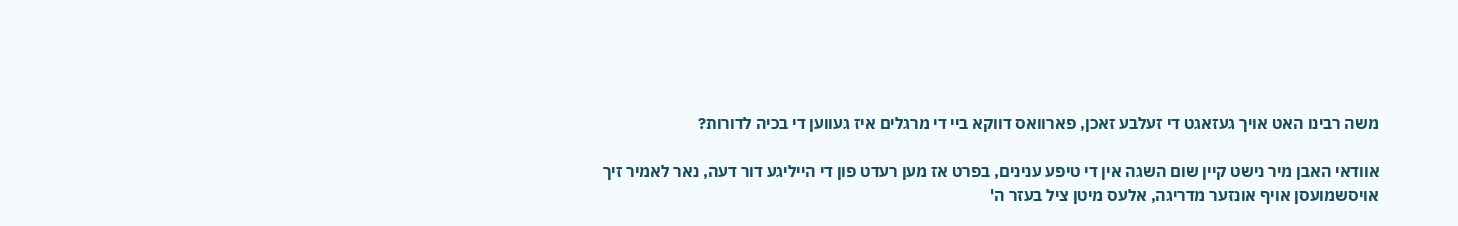משה רבינו האט אויך געזאגט די זעלבע זאכן, פארוואס דווקא ביי די מרגלים איז געווען די בכיה לדורות?

אוודאי האבן מיר נישט קיין שום השגה אין די טיפע ענינים, בפרט אז מען רעדט פון די הייליגע דור דעה, נאר לאמיר זיך אויסשמועסן אויף אונזער מדריגה, אלעס מיטן ציל בעזר ה'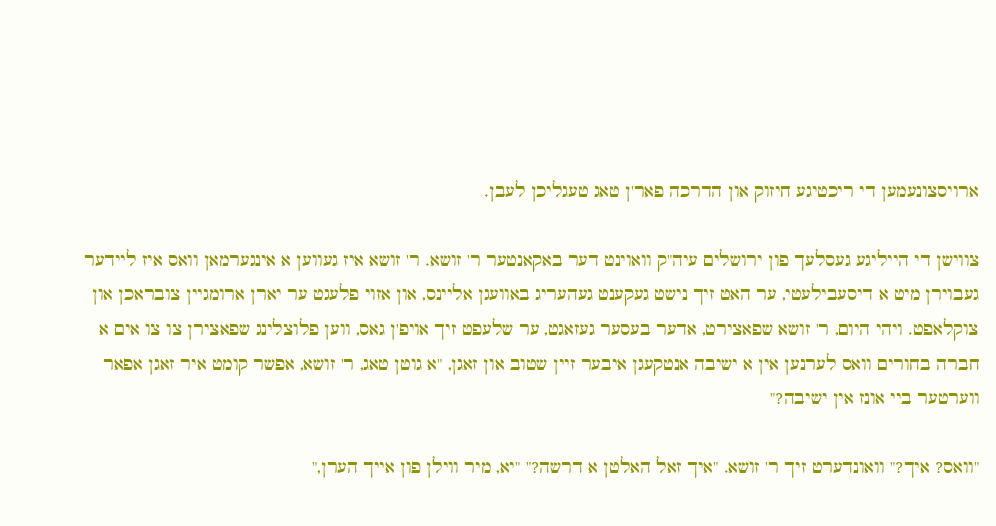ארויסצונעמען די ריכטיגע חיזוק און הדרכה פאר'ן טאג טעגליכן לעבן.

צווישן די הייליגע געסלעך פון ירושלים עיה"ק וואוינט דער באקאנטער ר' זושא. ר' זושא איז געווען א אינגערמאן וואס איז ליידער געבוירן מיט א דיסעבילעטי, ער האט זיך נישט געקענט געהעריג באוועגן אליינס, און אזוי פלעגט ער יארן ארומגיין צובראכן און צוקלאפט. ויהי היום, ר' זושא שפאצירט, אדער בעסער געזאגט, ער שלעפט זיך אויפ'ן גאס, ווען פלוצלינג שפאצירן צו צו אים א חברה בחורים וואס לערנען אין א ישיבה אנטקעגן איבער זיין שטוב און זאגן, "א גוטן טאג, ר' זושא, אפשר קומט איר זאגן אפאר ווערטער ביי אונז אין ישיבה?"

"וואס? איך?" וואונדערט זיך ר' זושא. "איך זאל האלטן א דרשה?" "יא, מיר ווילן פון אייך הערן,"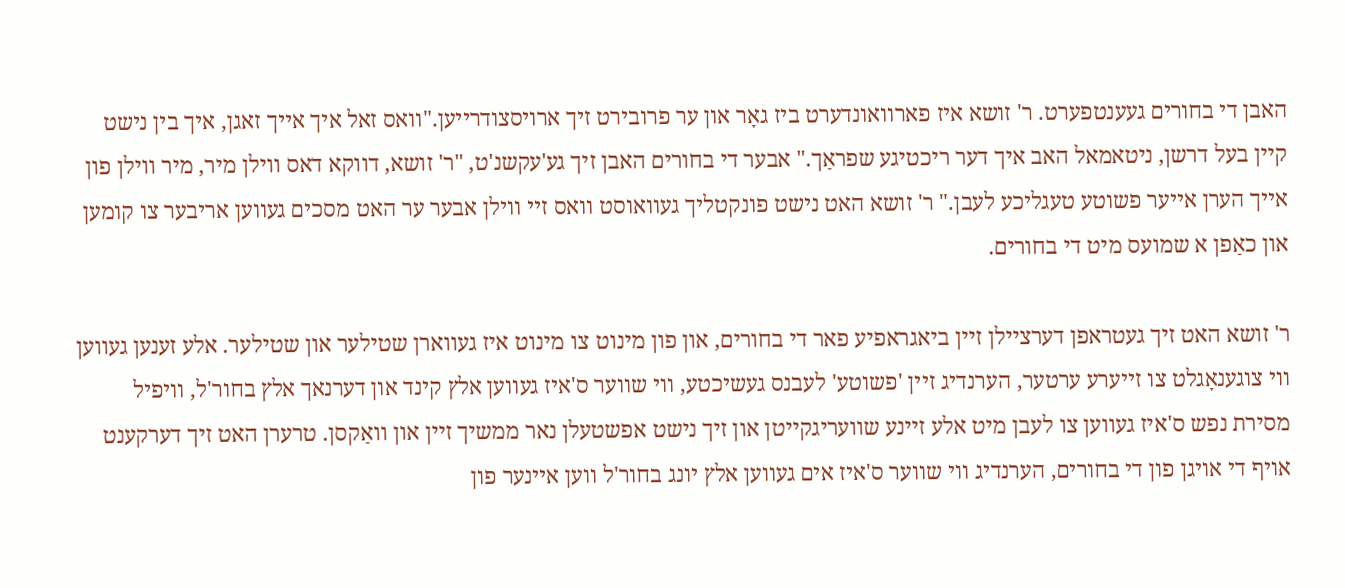האבן די בחורים געענטפערט. ר' זושא איז פארוואונדערט ביז גאָר און ער פרובירט זיך ארויסצודרייען."וואס זאל איך אייך זאגן, איך בין נישט קיין בעל דרשן, ניטאמאל האב איך דער ריכטיגע שפראַך." אבער די בחורים האבן זיך גע'עקשנ'ט, "ר' זושא, דווקא דאס ווילן מיר, מיר ווילן פון אייך הערן אייער פשוטע טעגליכע לעבן." ר' זושא האט נישט פונקטליך געוואוסט וואס זיי ווילן אבער ער האט מסכים געווען אריבער צו קומען און כאַפן א שמועס מיט די בחורים.

ר' זושא האט זיך געטראפן דערציילן זיין ביאגראפיע פאר די בחורים, און פון מינוט צו מינוט איז געווארן שטילער און שטילער. אלע זענען געווען ווי צוגענאָגלט צו זייערע ערטער, הערנדיג זיין 'פשוטע' לעבנס געשיכטע, ווי שווער ס'איז געווען אלץ קינד און דערנאך אלץ בחור'ל, וויפיל מסירת נפש ס'איז געווען צו לעבן מיט אלע זיינע שוועריגקייטן און זיך נישט אפשטעלן נאר ממשיך זיין און וואַקסן. טרערן האט זיך דערקענט אויף די אויגן פון די בחורים, הערנדיג ווי שווער ס'איז אים געווען אלץ יונג בחור'ל ווען איינער פון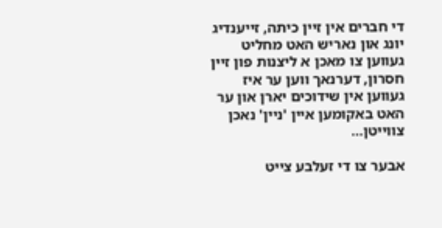די חברים אין זיין כיתה, זייענדיג יונג און נאריש האט מחליט געווען צו מאכן א ליצנות פון זיין חסרון, דערנאך ווען ער איז געווען אין שידוכים יארן און ער האט באקומען איין 'ניין' נאכן צווייטן…

אבער צו די זעלבע צייט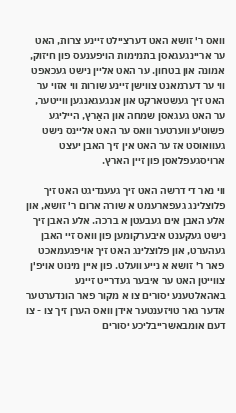וואס ר' זושא האט דערציילט זיינע צרות, האט ער אריינגעגאסן בתמימות הויפענעס פון חיזוק, אמונה און בטחון. ער האט אליין נישט געכאפט ווי ער דערמאנט צווישן זיינע שורות ווי אזוי ער האט זיך געשטארקט און אנגעגאנגען ווייטער, ער האט געגאסן שמחה און האַרץ, הייליגע פשוט'ע ווערטער וואס ער האט אליינס נישט געוואוסט אז ער האט אין זיך האבן יעצט ארויסגעפלאסן פון זיין הארץ.

ווי נאר די דרשה האט זיך געענדיגט האט זיך פלוצלינג געפארעמט א שורה ארום ר' זושא, און אלע האבן אים געבעטן א ברכה. אלע האבן זיך נישט געקענט איבערקומען פון וואס זיי האבן געהערט, און פלוצלינג האט זיך אויפגעמאכט פאר ר' זושא א נייע וועלט. פון איין מינוט אויפ'ן צווייטן האט ער איבער געדרייט זיינע באהאלטענע יסורים צו א מקור פאר הונדערטער אדער גאר טויזענטער אידן וואס הערן זיך צו - צו דעם אומבאשרייבליכע יסורים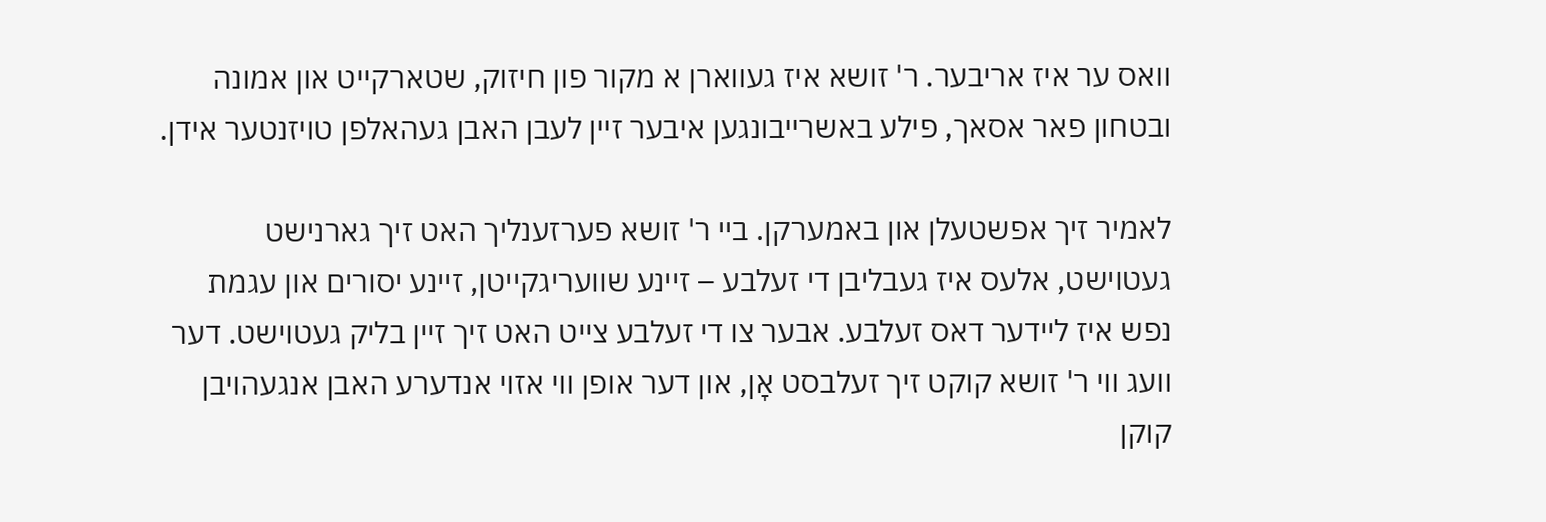וואס ער איז אריבער. ר' זושא איז געווארן א מקור פון חיזוק, שטארקייט און אמונה ובטחון פאר אסאך, פילע באשרייבונגען איבער זיין לעבן האבן געהאלפן טויזנטער אידן.

לאמיר זיך אפשטעלן און באמערקן. ביי ר' זושא פערזענליך האט זיך גארנישט געטוישט, אלעס איז געבליבן די זעלבע – זיינע שוועריגקייטן, זיינע יסורים און עגמת נפש איז ליידער דאס זעלבע. אבער צו די זעלבע צייט האט זיך זיין בליק געטוישט. דער וועג ווי ר' זושא קוקט זיך זעלבסט אָן, און דער אופן ווי אזוי אנדערע האבן אנגעהויבן קוקן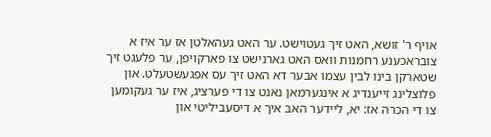אויף ר' זושא, האט זיך געטוישט. ער האט געהאלטן אז ער איז א צובראכענע רחמנות וואס האט גארנישט צו פארקויפן, ער פלעגט זיך שטארקן בינו לבין עצמו אבער דא האט זיך עס אפגעשטעלט. און פלוצלינג זייענדיג א אינגערמאן נאנט צו די פערציג, איז ער געקומען צו די הכרה אז: יא, ליידער האב איך א דיסעביליטי און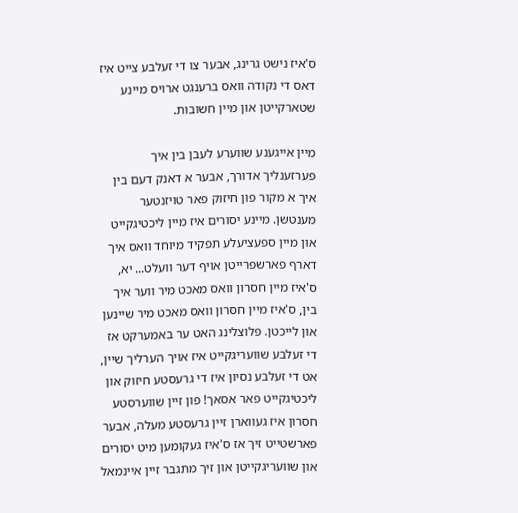ס'איז נישט גרינג, אבער צו די זעלבע צייט איז דאס די נקודה וואס ברענגט ארויס מיינע שטארקייטן און מיין חשובות.

מיין אייגענע שווערע לעבן בין איך פערזענליך אדורך, אבער א דאנק דעם בין איך א מקור פון חיזוק פאר טויזנטער מענטשן. מיינע יסורים איז מיין ליכטיגקייט און מיין ספעציעלע תפקיד מיוחד וואס איך דארף פארשפרייטן אויף דער וועלט... יא, ס'איז מיין חסרון וואס מאכט מיר ווער איך בין, ס'איז מיין חסרון וואס מאכט מיר שיינען און לייכטן. פלוצלינג האט ער באמערקט אז די זעלבע שוועריגקייט איז אויך הערליך שיין, אט די זעלבע נסיון איז די גרעסטע חיזוק און ליכטיגקייט פאר אסאך! פון זיין שווערסטע חסרון איז געווארן זיין גרעסטע מעלה, אבער פארשטייט זיך אז ס'איז געקומען מיט יסורים און שוועריגקייטן און זיך מתגבר זיין איינמאל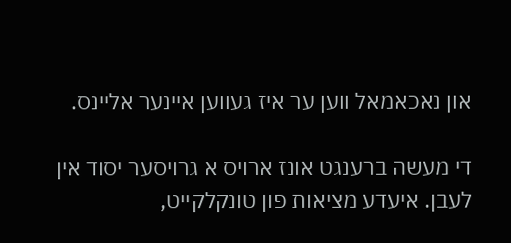און נאכאמאל ווען ער איז געווען איינער אליינס.

די מעשה ברענגט אונז ארויס א גרויסער יסוד אין לעבן. איעדע מציאות פון טונקלקייט,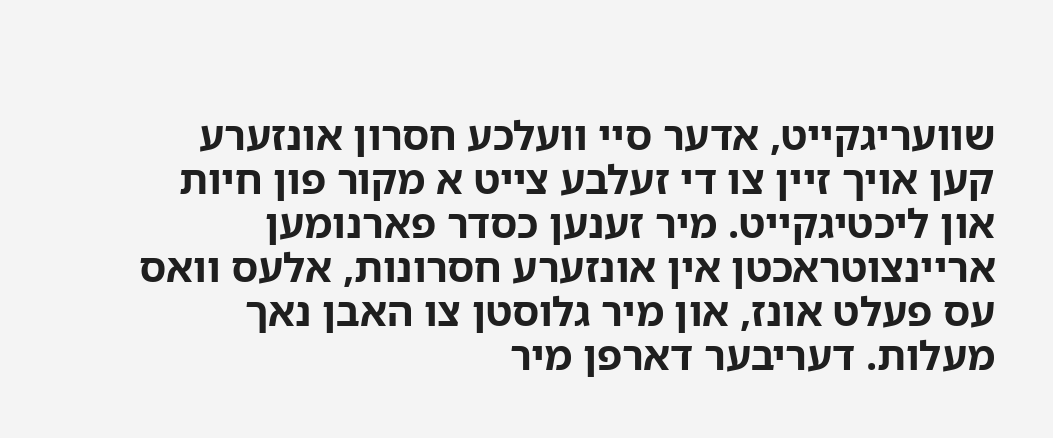שוועריגקייט, אדער סיי וועלכע חסרון אונזערע קען אויך זיין צו די זעלבע צייט א מקור פון חיות און ליכטיגקייט. מיר זענען כסדר פארנומען אריינצוטראכטן אין אונזערע חסרונות, אלעס וואס עס פעלט אונז, און מיר גלוסטן צו האבן נאך מעלות. דעריבער דארפן מיר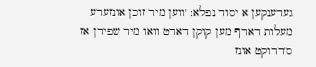געדענקען א יסוד נפלא: 'ווען מיר זוכן אונזערע מעלות דארף מען קוקן דארט וואו מיר שפירן אז ס'דרוקט אונז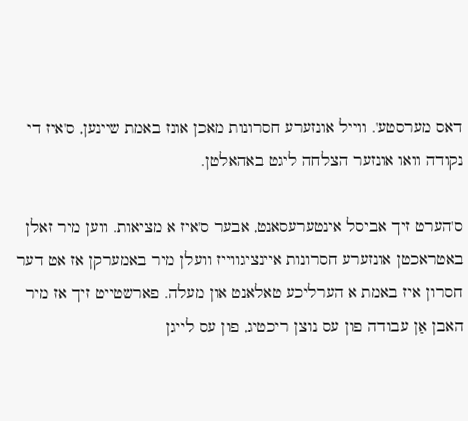דאס מערסטע'. ווייל אונזערע חסרונות מאכן אונז באמת שיינען, ס'איז די נקודה וואו אונזער הצלחה ליגט באהאלטן.

ס'הערט זיך אביסל אינטערעסאנט, אבער ס'איז א מציאות. ווען מיר זאלן באטראכטן אונזערע חסרונות איינציגווייז וועלן מיר באמערקן אז אט דער חסרון איז באמת א הערליכע טאלאנט און מעלה. פארשטייט זיך אז מיר האבן אַן עבודה פון עס נוצן ריכטיג, פון עס לייגן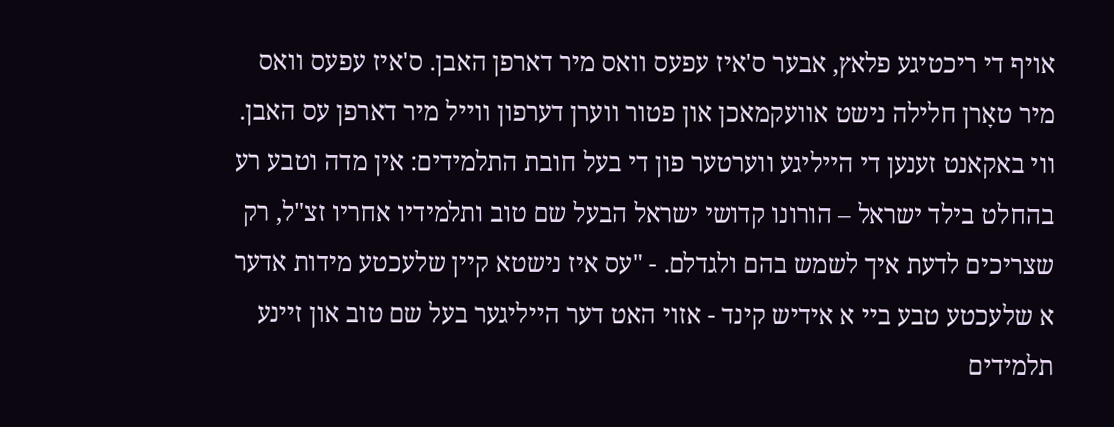אויף די ריכטיגע פלאץ, אבער ס'איז עפעס וואס מיר דארפן האבן. ס'איז עפעס וואס מיר טאָרן חלילה נישט אוועקמאכן און פטור ווערן דערפון ווייל מיר דארפן עס האבן. ווי באקאנט זענען די הייליגע ווערטער פון די בעל חובת התלמידים: אין מדה וטבע רע בהחלט בילד ישראל – הורונו קדושי ישראל הבעל שם טוב ותלמידיו אחריו זצ"ל, רק שצריכים לדעת איך לשמש בהם ולגדלם. - "עס איז נישטא קיין שלעכטע מידות אדער א שלעכטע טבע ביי א אידיש קינד - אזוי האט דער הייליגער בעל שם טוב און זיינע תלמידים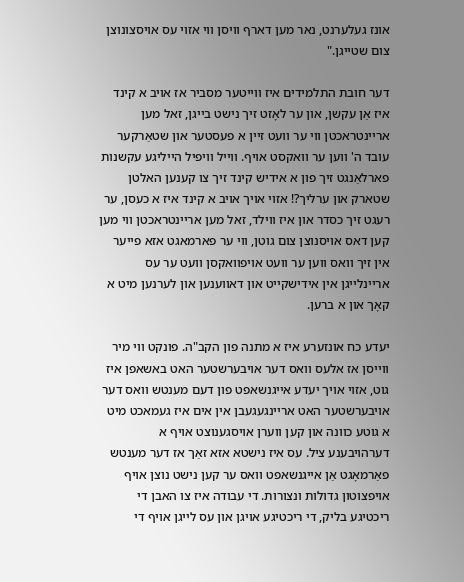אונז געלערנט, נאר מען דארף וויסן ווי אזוי עס אויסצונוצן צום שטייגן."

דער חובת התלמידים איז ווייטער מסביר אז אויב א קינד איז אַן עקשן, און ער לאָזט זיך נישט בייגן, זאל מען אריינטראכטן ווי ער וועט זיין א פעסטער און שטאַרקער עובד ה' ווען ער וואקסט אויף. ווייל וויפיל הייליגע עקשנות פארלאַנגט זיך פון א אידיש קינד זיך צו קענען האלטן שטארק און ערליך?! אזוי אויך אויב א קינד איז א כעסן, ער רעגט זיך כסדר און איז ווילד, זאל מען אריינטראכטן ווי מען קען דאס אויסנוצן צום גוטן, ווי ער פארמאגט אזא פייער אין זיך וואס ווען ער וועט אויפוואקסן וועט ער עס אריינלייגן אין אידישקייט און דאווענען און לערנען מיט א קאָך און א ברען.

יעדע כח אונזערע איז א מתנה פון הקב"ה. פונקט ווי מיר ווייסן אז אלעס וואס דער אויבערשטער האט באשאפן איז גוט, אזוי אויך יעדע אייגנשאפט פון דעם מענטש וואס דער אויבערשטער האט אריינגעגעבן אין אים איז געמאכט מיט א גוטע כוונה און קען ווערן אויסגענוצט אויף א דערהויבענע ציל. עס איז נישטא אזא זאַך אז דער מענטש פאַרמאָגט אַן אייגנשאפט וואס ער קען נישט נוצן אויף אויפצוטון גדולות ונצורות. די עבודה איז צו האבן די ריכטיגע בליק, די ריכטיגע אויגן און עס לייגן אויף די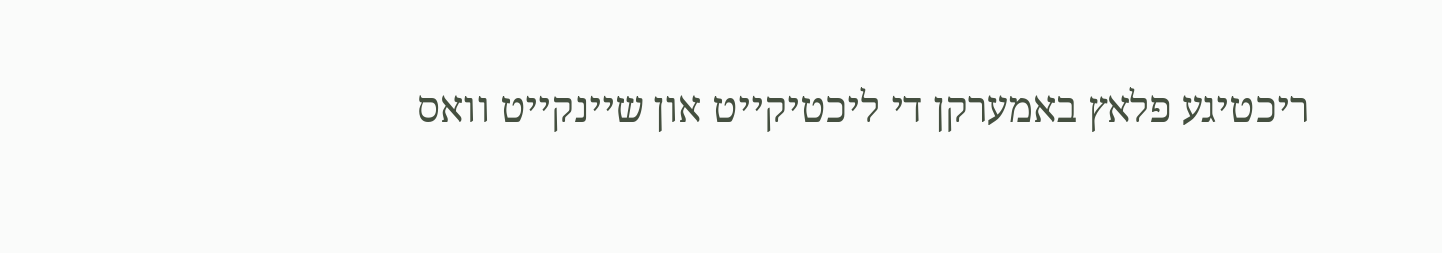ריכטיגע פלאץ באמערקן די ליכטיקייט און שיינקייט וואס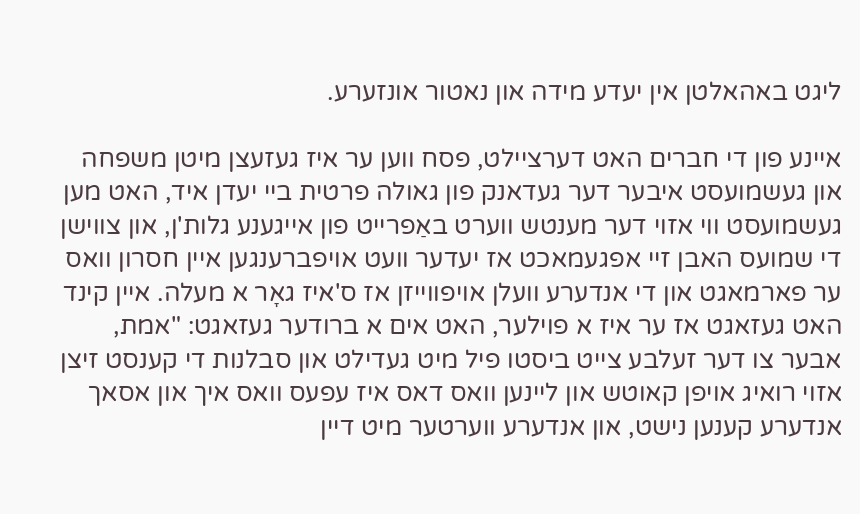ליגט באהאלטן אין יעדע מידה און נאטור אונזערע.

איינע פון די חברים האט דערציילט, פסח ווען ער איז געזעצן מיטן משפחה און געשמועסט איבער דער געדאנק פון גאולה פרטית ביי יעדן איד, האט מען געשמועסט ווי אזוי דער מענטש ווערט באַפרייט פון אייגענע גלות'ן, און צווישן די שמועס האבן זיי אפגעמאכט אז יעדער וועט אויפברענגען איין חסרון וואס ער פארמאגט און די אנדערע וועלן אויפווייזן אז ס'איז גאָר א מעלה. איין קינד האט געזאגט אז ער איז א פוילער, האט אים א ברודער געזאגט: "אמת, אבער צו דער זעלבע צייט ביסטו פיל מיט געדילט און סבלנות די קענסט זיצן אזוי רואיג אויפן קאוטש און ליינען וואס דאס איז עפעס וואס איך און אסאך אנדערע קענען נישט, און אנדערע ווערטער מיט דיין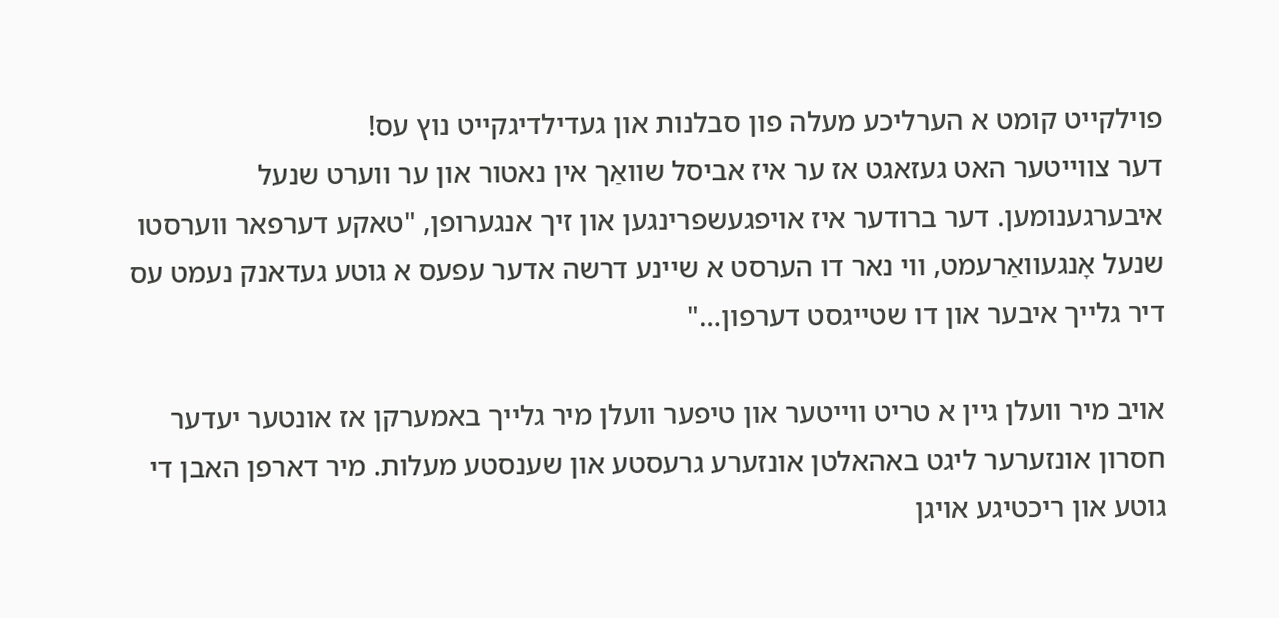פוילקייט קומט א הערליכע מעלה פון סבלנות און געדילדיגקייט נוץ עס!
דער צווייטער האט געזאגט אז ער איז אביסל שוואַך אין נאטור און ער ווערט שנעל איבערגענומען. דער ברודער איז אויפגעשפרינגען און זיך אנגערופן, "טאקע דערפאר ווערסטו שנעל אָנגעוואַרעמט, ווי נאר דו הערסט א שיינע דרשה אדער עפעס א גוטע געדאנק נעמט עס דיר גלייך איבער און דו שטייגסט דערפון…"

אויב מיר וועלן גיין א טריט ווייטער און טיפער וועלן מיר גלייך באמערקן אז אונטער יעדער חסרון אונזערער ליגט באהאלטן אונזערע גרעסטע און שענסטע מעלות. מיר דארפן האבן די גוטע און ריכטיגע אויגן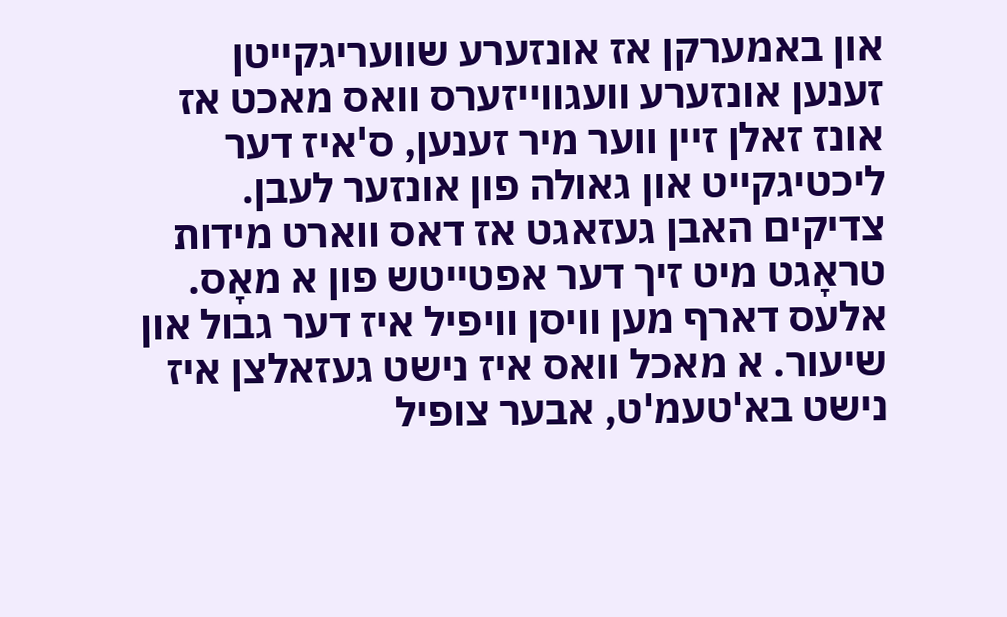און באמערקן אז אונזערע שוועריגקייטן זענען אונזערע וועגווייזערס וואס מאכט אז אונז זאלן זיין ווער מיר זענען, ס'איז דער ליכטיגקייט און גאולה פון אונזער לעבן. צדיקים האבן געזאגט אז דאס ווארט מידות טראָגט מיט זיך דער אפטייטש פון א מאָס. אלעס דארף מען וויסן וויפיל איז דער גבול און שיעור. א מאכל וואס איז נישט געזאלצן איז נישט בא'טעמ'ט, אבער צופיל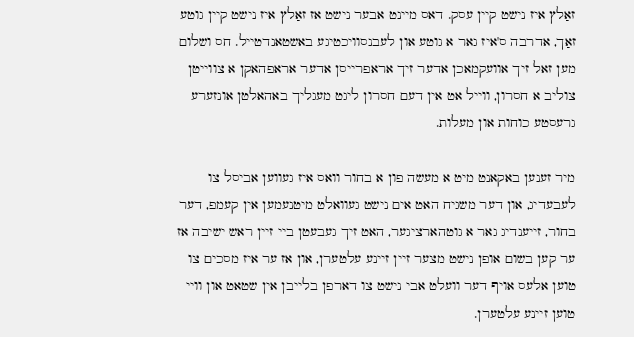זאַלץ איז נישט קיין עסק. דאס מיינט אבער נישט אז זאַלץ איז נישט קיין גוטע זאַך, אדרבה ס'איז גאר א גוטע און לעבנסוויכטיגע באשטאנדטייל. חס ושלום מען זאל זיך אוועקמאכן אדער זיך אראפרייסן אדער אראפהאקן א צווייטן צוליב א חסרון, ווייל אט אין דעם חסרון ליגט מעגליך באהאלטן אונזערע גרעסטע כוחות און מעלות.

מיר זענען באקאנט מיט א מעשה פון א בחור וואס איז געווען אביסל צו לעבעדיג, און דער משגיח האט אים נישט געוואלט מיטנעמען אין קעמפ, דער בחור, זייענדיג גאר א גוטהארציגער, האט זיך געבעטן ביי זיין ראש ישיבה אז ער קען בשום אופן נישט מצער זיין זיינע עלטערן, און אז ער איז מסכים צו טוען אלעס אויף דער וועלט אבי נישט צו דארפן בלייבן אין שטאט און וויי טוען זיינע עלטערן.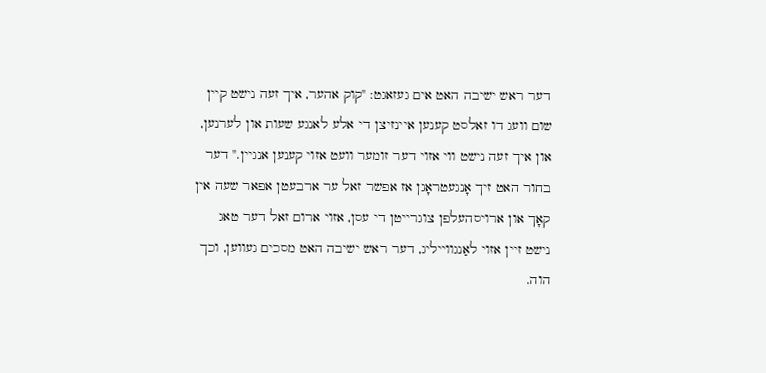דער ראש ישיבה האט אים געזאגט: "קוק אהער, איך זעה נישט קיין שום וועג דו זאלסט קענען איינזיצן די אלע לאנגע שעות און לערנען, און איך זעה נישט ווי אזוי דער זומער וועט אזוי קענען אנגיין." דער בחור האט זיך אָנגעטראָגן אז אפשר זאל ער ארבעטן אפאר שעה אין קאָך און ארויסהעלפן צוגרייטן די עסן, אזוי ארום זאל דער טאג נישט זיין אזוי לאַנגווייליג, דער ראש ישיבה האט מסכים געווען, וכך הוה.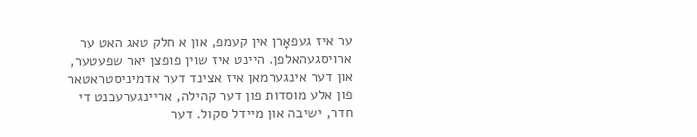ער איז געפאָרן אין קעמפ, און א חלק טאג האט ער ארויסגעהאלפן. היינט איז שוין פופצן יאר שפעטער, און דער אינגערמאן איז אצינד דער אדמיניסטראטאר פון אלע מוסדות פון דער קהילה, אריינגערעכנט די חדר, ישיבה און מיידל סקול. דער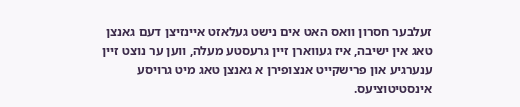זעלבער חסרון וואס האט אים נישט געלאזט איינזיצן דעם גאנצן טאג אין ישיבה, איז געווארן זיין גרעסטע מעלה, ווען ער נוצט זיין ענערגיע און פרישקייט אנצופירן א גאנצן טאג מיט גרויסע אינסטיטוציעס.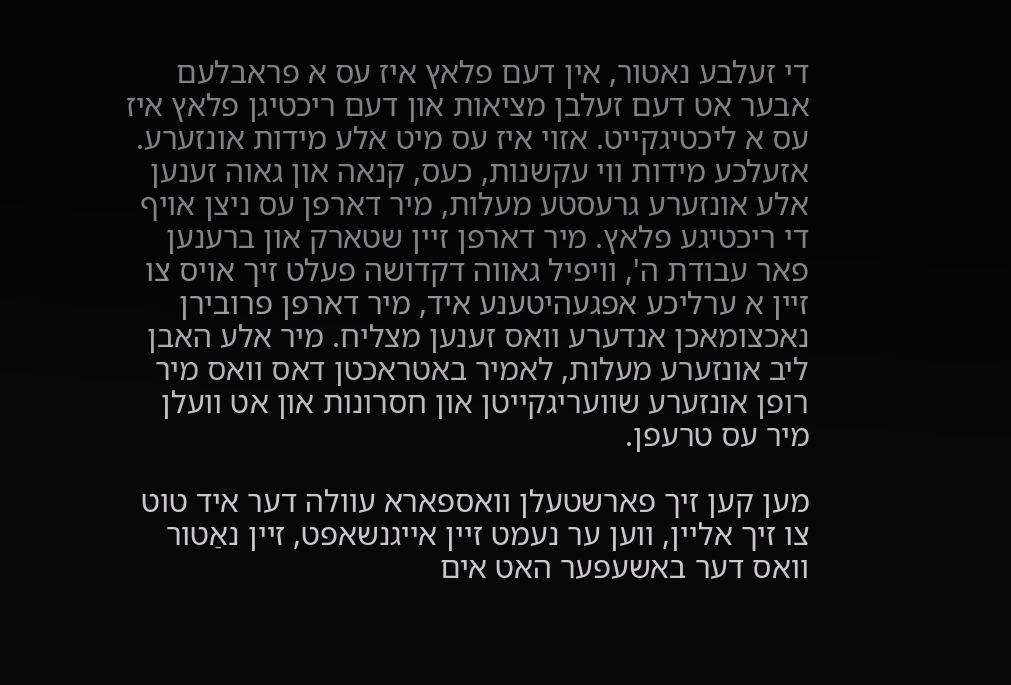די זעלבע נאטור, אין דעם פלאץ איז עס א פראבלעם אבער אט דעם זעלבן מציאות און דעם ריכטיגן פלאץ איז עס א ליכטיגקייט. אזוי איז עס מיט אלע מידות אונזערע. אזעלכע מידות ווי עקשנות, כעס, קנאה און גאוה זענען אלע אונזערע גרעסטע מעלות, מיר דארפן עס ניצן אויף די ריכטיגע פלאץ. מיר דארפן זיין שטארק און ברענען פאר עבודת ה', וויפיל גאווה דקדושה פעלט זיך אויס צו זיין א ערליכע אפגעהיטענע איד, מיר דארפן פרובירן נאכצומאכן אנדערע וואס זענען מצליח. מיר אלע האבן ליב אונזערע מעלות, לאמיר באטראכטן דאס וואס מיר רופן אונזערע שוועריגקייטן און חסרונות און אט וועלן מיר עס טרעפן.

מען קען זיך פארשטעלן וואספארא עוולה דער איד טוט צו זיך אליין, ווען ער נעמט זיין אייגנשאפט, זיין נאַטור וואס דער באשעפער האט אים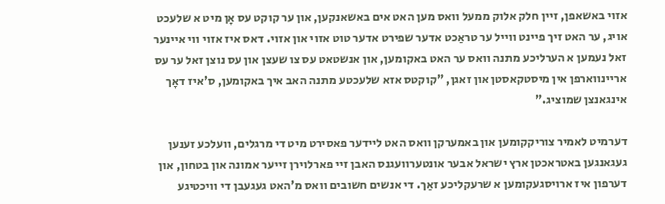אזוי באשאפן, זיין חלק אלוק ממעל וואס מען האט אים באשאנקען, און ער קוקט עס אָן מיט א שלעכט אויג, ער האט זיך פיינט ווייל ער טראַכט אדער שפירט אדער טוט אזוי און אזוי. דאס איז אזוי ווי איינער זאל נעמען א הערליכע מתנה וואס ער האט באקומען, און אנשטאט עס צו שעצן און עס נוצן זאל ער עס אריינווארפן אין מיסטקאסטן און זאגן, "קוקטס אזא שלעכטע מתנה האב איך באקומען, ס'איז דאָך אינגאנצן שמוציג."

דערמיט לאמיר צוריקקומען און באמערקן וואס האט ליידער פאסירט מיט די מרגלים, וועלכע זענען געגאנגען באטראכטן ארץ ישראל אבער אונטערוועגנס האבן זיי פארלוירן זייער אמונה און בטחון, און דערפון איז ארויסגעקומען א שרעקליכע זאַך. די אנשים חשובים וואס מ'האט געגעבן די וויכטיגע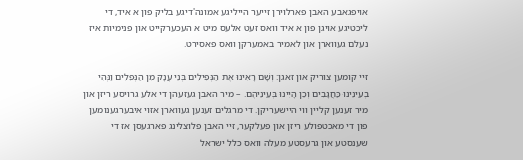אויפגאבע האבן פארלוירן זייער הייליגע אמונה'דיגע בליק פון א איד, די ליכטיגע אויגן פון א איד וואס זעט אלעס מיט א העכערקייט און פנימיות איז נעלם געווארן און לאמיר באמערקן וואס פאסירט.

זיי קומען צוריק און זאגן: וְשָׁם רָאִינוּ אֶת הַנְּפִילִים בְּנֵי עֲנָק מִן הַנְּפִלִים וַנְּהִי בְעֵינֵינוּ כַּחֲגָבִים וְכֵן הָיִינוּ בְּעֵינֵיהֶם. – מיר האבן געזעהן די אלע גרויסע ריזן און מיר זענען קליין ווי היישעריקן. די מרגלים זענען געווארן אזוי איבערגענומען פון די מאכטפולע ריזן און פעלקער, זיי האבן פלוצלינג פארגעסן אז די שענסטע און גרעסטע מעלה וואס כלל ישראל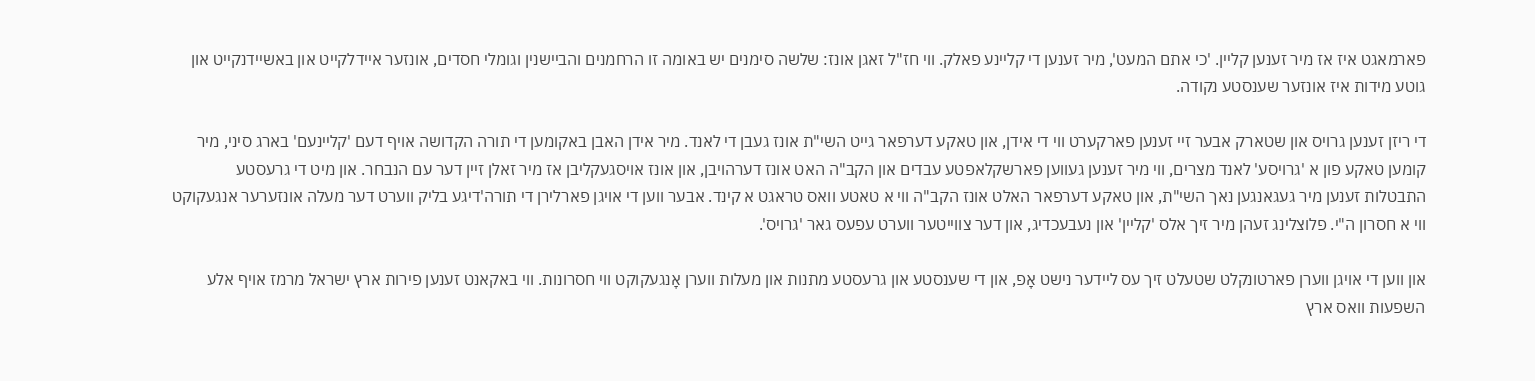פארמאגט איז אז מיר זענען קליין. 'כי אתם המעט', מיר זענען די קליינע פאלק. ווי חז"ל זאגן אונז: שלשה סימנים יש באומה זו הרחמנים והביישנין וגומלי חסדים, אונזער איידלקייט און באשיידנקייט און גוטע מידות איז אונזער שענסטע נקודה.

די ריזן זענען גרויס און שטארק אבער זיי זענען פארקערט ווי די אידן, און טאקע דערפאר גייט השי"ת אונז געבן די לאנד. מיר אידן האבן באקומען די תורה הקדושה אויף דעם 'קליינעם' בארג סיני, מיר קומען טאקע פון א 'גרויסע' לאנד מצרים, ווי מיר זענען געווען פארשקלאפטע עבדים און הקב"ה האט אונז דערהויבן, און אונז אויסגעקליבן אז מיר זאלן זיין דער עם הנבחר. און מיט די גרעסטע התבטלות זענען מיר געגאנגען נאך השי"ת, און טאקע דערפאר האלט אונז הקב"ה ווי א טאטע וואס טראגט א קינד. אבער ווען די אויגן פארלירן די תורה'דיגע בליק ווערט דער מעלה אונזערער אנגעקוקט ווי א חסרון ה"י. פלוצלינג זעהן מיר זיך אלס 'קליין' און נעבעכדיג, און דער צווייטער ווערט עפעס גאר 'גרויס'.

און ווען די אויגן ווערן פארטונקלט שטעלט זיך עס ליידער נישט אָפ, און די שענסטע און גרעסטע מתנות און מעלות ווערן אָנגעקוקט ווי חסרונות. ווי באקאנט זענען פירות ארץ ישראל מרמז אויף אלע השפעות וואס ארץ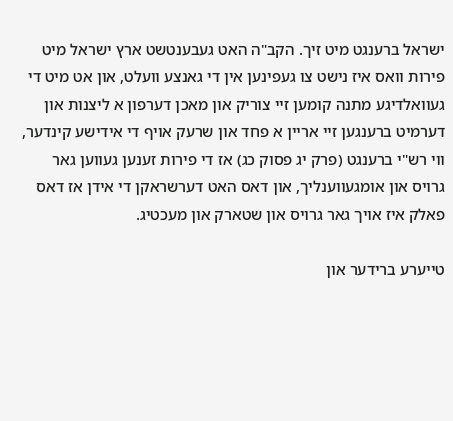ישראל ברענגט מיט זיך. הקב"ה האט געבענטשט ארץ ישראל מיט פירות וואס איז נישט צו געפינען אין די גאנצע וועלט, און אט מיט די געוואלדיגע מתנה קומען זיי צוריק און מאכן דערפון א ליצנות און דערמיט ברענגען זיי אריין א פחד און שרעק אויף די אידישע קינדער, ווי רש"י ברענגט (פרק יג פסוק כג) אז די פירות זענען געווען גאר גרויס און אומגעווענליך, און דאס האט דערשראקן די אידן אז דאס פאלק איז אויך גאר גרויס און שטארק און מעכטיג.

טייערע ברידער און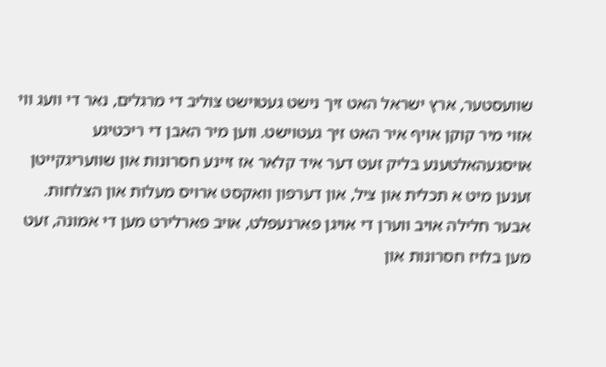שוועסטער, ארץ ישראל האט זיך נישט געטוישט צוליב די מרגלים, נאר די וועג ווי אזוי מיר קוקן אויף איר האט זיך געטוישט. ווען מיר האבן די ריכטיגע אויסגעהאלטענע בליק זעט דער איד קלאר אז זיינע חסרונות און שוועריגקייטן זענען מיט א תכלית און ציל, און דערפון וואקסט ארויס מעלות און הצלחות. אבער חלילה אויב ווערן די אויגן פארנעפלט, אויב פארלירט מען די אמונה, זעט מען בלויז חסרונות און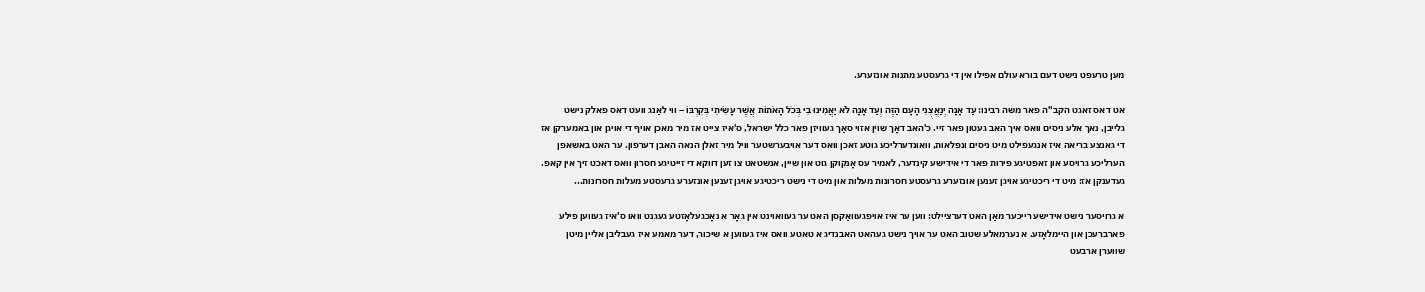מען טרעפט נישט דעם בורא עולם אפילו אין די גרעסטע מתנות אונזערע.

אט דאס זאגט הקב"ה פאר משה רבינו: עַד אָנָה יְנַאֲצֻנִי הָעָם הַזֶּה וְעַד אָנָה לֹא יַאֲמִינוּ בִי בְּכֹל הָאֹתוֹת אֲשֶׁר עָשִׂיתִי בְּקִרְבּוֹ – ווי לאַנג וועט דאס פאלק נישט גלייבן, נאך אלע ניסים וואס איך האב געטון פאר זיי. כ'האב דאָך שוין אזוי סאַך געוויזן פאר כלל ישראל, ס'איז צייט אז מיר מאכן אויף די אויגן און באמערקן אז די גאנצע בריאה איז אנגעפילט מיט ניסים ונפלאות, וואונדערליכע גוטע זאכן וואס דער אויבערשטער וויל מיר זאלן הנאה האבן דערפון. ער האט באשאפן הערליכע גרויסע און זאפטיגע פירות פאר די אידישע קינדער, לאמיר עס אָנקוקן גוט און שיין, אנשטאט צו זען דווקא די זייטיגע חסרון וואס דאכט זיך אין קאפ. געדענקן אז: מיט די ריכטיגע אויגן זענען אונזערע גרעסטע חסרונות מעלות און מיט די נישט ריכטיגע אויגן זענען אונזערע גרעסטע מעלות חסרונות...

א גרויסער נישט אידישע רייכער מאַן האט דערציילט: ווען ער איז אויפגעוואַקסן האט ער געוואוינט אין גאָר א נאָכגעלאָזטע געגנט וואו ס'איז געווען פילע פארברעכן און היימלאָזע. א נערמאלע שטוב האט ער אויך נישט געהאט האבנדיג א טאטע וואס איז געווען א שיכור, דער מאמע איז געבליבן אליין מיטן שווערן ארבעט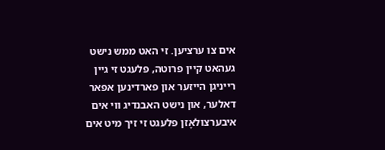אים צו ערציען. זי האט ממש נישט געהאט קיין פרוטה, פלעגט זי גיין רייניגן הייזער און פארדינען אפאר דאלער, און נישט האבנדיג ווי אים איבערצולאָזן פלעגט זי זיך מיט אים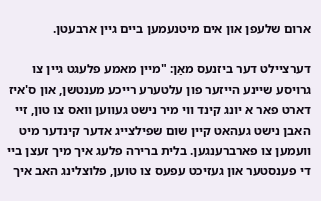ארום שלעפן און אים מיטנעמען ביים גיין ארבעטן.

דערציילט דער ביזנעס מאַן: "מיין מאמע פלעגט גיין צו גרויסע שיינע הייזער פון עלטערע רייכע מענטשן, און ס'איז דארט פאר א יונג קינד ווי מיר נישט געווען וואס צו טון, זיי האבן נישט געהאט קיין שום שפילצייג אדער קינדער מיט וועמען צו פארברענגען. בלית ברירה פלעג איך מיך זעצן ביי די פענסטער און געזיכט עפעס צו טוען, פלוצלינג האב איך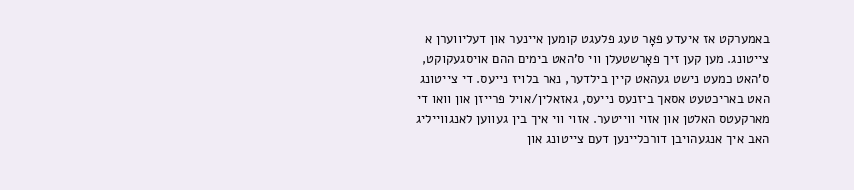באמערקט אז איעדע פאָר טעג פלעגט קומען איינער און דעליווערן א צייטונג. מען קען זיך פאָרשטעלן ווי ס'האט בימים ההם אויסגעקוקט, ס'האט כמעט נישט געהאט קיין בילדער, נאר בלויז נייעס. די צייטונג האט באריכטעט אסאך ביזנעס נייעס, גאזאלין/אויל פרייזן און וואו די מארקעטס האלטן און אזוי ווייטער. אזוי ווי איך בין געווען לאנגווייליג האב איך אנגעהויבן דורכליינען דעם צייטונג און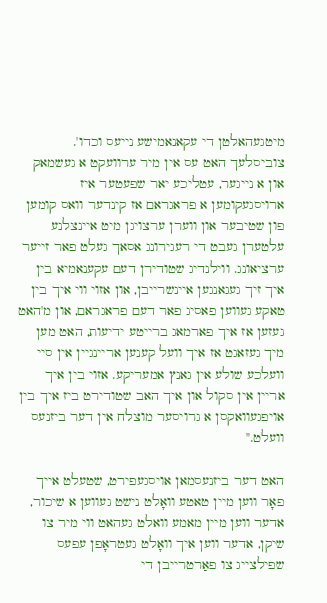מיטגעהאלטן די עקאנאמישע נייעס וכדו'. צוביסלעך האט עס אין מיר ערוועקט א געשמאק און א נייגער, עטליכע יאר שפעטער איז ארויסגעקומען א פראגראם אז קינדער וואס קומען פון שטיבער און ווערן ערצויגן מיט איינצלנע עלטערן געבט די רעגירונג אסאך געלט פאר זייער ערציאונג. ווילנדיג שטודירן דעם עקענאמיא בין איך זיך געגאנגען איינשרייבן, און אזוי ווי איך בין טאקע געווען פאסיג פאר דעם פראגראם, און מ'האט געזען אז איך פארמאג ברייטע ידיעות, האט מען מיך געזאגט אז איך וועל קענען אריינגיין אין סיי וועלכע שולע אין גאנץ אמעריקע. אזוי בין איך אריין אין סקול און איך האב שטודירט ביז איך בין אויפגעוואקסן א גרויסער מוצלח אין דער ביזנעס וועלט."

האט דער ביזנעסמאן אויסגעפירט, שטעלט אייך פאָר ווען מיין טאטע וואָלט נישט געווען א שיכור, אדער ווען מיין מאמע וואלט געהאט ווי מיר צו שיקן, אדער ווען איך וואָלט געטראָפן עפעס שפילצייג צו פאַרטרייבן די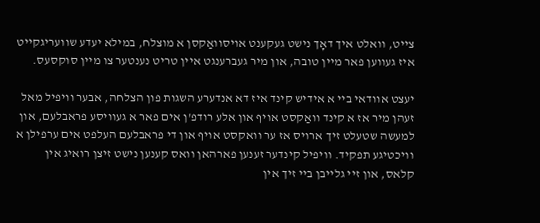צייט, וואלט איך דאָך נישט געקענט אויסוואַקסן א מוצלח, במילא יעדע שוועריגקייט איז געווען פאר מיין טובה, און מיר געברענגט איין טריט נענטער צו מיין סוקסעס.

יעצט אוודאי ביי א אידיש קינד איז דא אנדערע השגות פון הצלחה, אבער וויפיל מאל זעהן מיר אז א קינד וואַקסט אויף און אלע רודפ'ן אים פאר א געוויסע פראבלעם, און למעשה שטעלט זיך ארויס אז ער וואקסט אויף און די פראבלעם העלפט אים ערפילן א וויכטיגע תפקיד. וויפיל קינדער זענען פארהאן וואס קענען נישט זיצן רואיג אין קלאס, און זיי גלייבן ביי זיך אין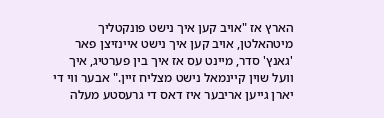הארץ אז "אויב קען איך נישט פונקטליך מיטהאלטן, אויב קען איך נישט איינזיצן פאר 'גאנץ' סדר, מיינט עס אז איך בין פערטיג, איך וועל שוין קיינמאל נישט מצליח זיין." אבער ווי די יארן גייען אריבער איז דאס די גרעסטע מעלה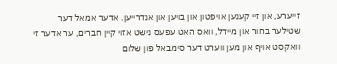זייערע, און זיי קענען אויפטון און בויען און אנדרייען. אדער אמאל דער שטילער בחור און מיידל, וואס האט עפעס נישט אזוי קיין חברים, ער אדער זי וואקסט אויף און מען ווערט דער סימבאל פון שלום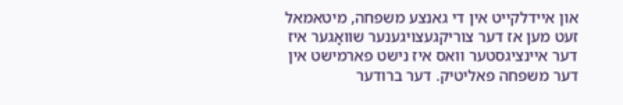און איידלקייט אין די גאנצע משפחה, מיטאמאל זעט מען אז דער צוריקגעצויגענער שוואָגער איז דער איינציגסטער וואס איז נישט פארמישט אין דער משפחה פאליטיק. דער ברודער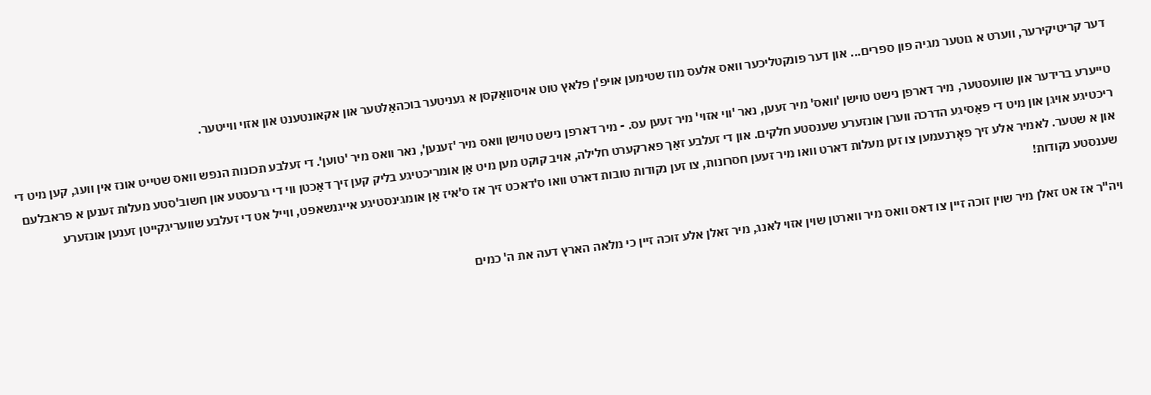דער קריטיקירער, ווערט א גוטער מגיה פון ספרים... און דער פונקטליכער וואס אלעס מוז שטימען אויפ'ן פלאץ טוט אויסוואַקסן א געניטער בוכהאַלטער און אקאונטענט און אזוי ווייטער.

טייערע ברידער און שוועסטער, מיר דארפן נישט טוישן 'וואס' מיר זעען, נאר 'ווי אזוי' מיר זעען עס. - מיר דארפן נישט טוישן וואס מיר 'זענען', נאר וואס מיר 'טוען'. די זעלבע תכונות הנפש וואס שטייט אונז אין וועג, קען מיט די ריכטיגע אויגן און מיט די פאַסיגע הדרכה ווערן אונזערע שענסטע חלקים. און די זעלבע זאַך פארקערט חלילה, אויב קוקט מען מיט אַן אומריכטיגע בליק קען זיך דאַכטן ווי די גרעסטע און חשוב'סטע מעלות זענען א פראבלעם און א שטער. לאמיר אלע זיך פאָרנעמען צו זען מעלות דארט וואו מיר זעען חסרונות, צו זען נקודות טובות דארט וואו ס'דאכט זיך אז ס'איז אַן אומגינסטיגע אייגנשאפט, ווייל אט די זעלבע שוועריגקייטן זענען אונזערע שענסטע נקודות!

ויה"ר אז אט זאלן מיר שוין זוכה זיין צו דאס וואס מיר ווארטן שוין אזוי לאנג, מיר זאלן אלע זוכה זיין כי מלאה הארץ דעה את ה' כמים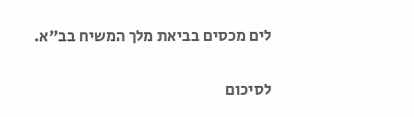לים מכסים בביאת מלך המשיח בב"א.

לסיכום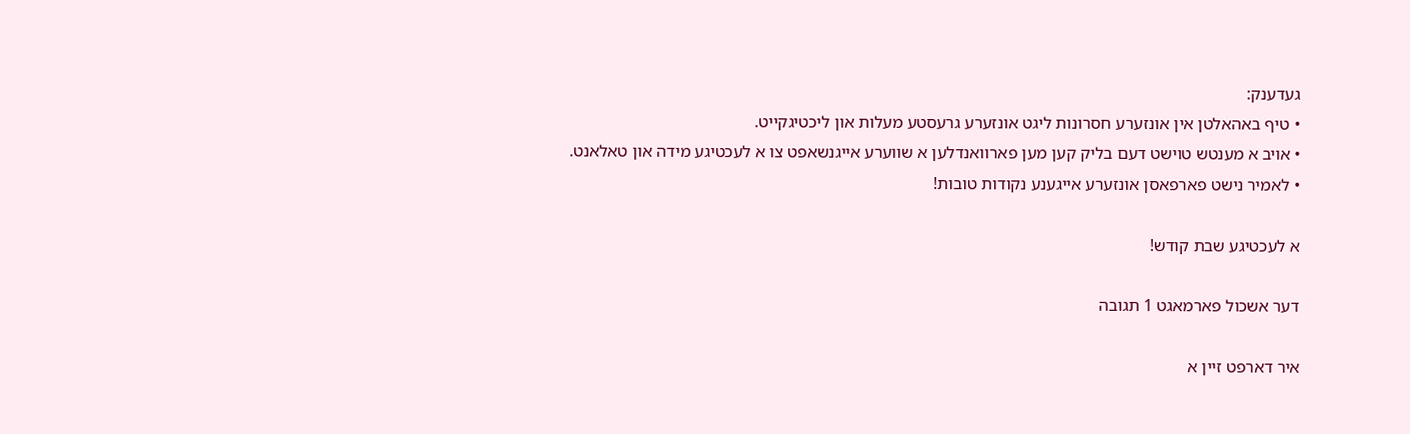געדענק:
• טיף באהאלטן אין אונזערע חסרונות ליגט אונזערע גרעסטע מעלות און ליכטיגקייט.
• אויב א מענטש טוישט דעם בליק קען מען פארוואנדלען א שווערע אייגנשאפט צו א לעכטיגע מידה און טאלאנט.
• לאמיר נישט פארפאסן אונזערע אייגענע נקודות טובות!

א לעכטיגע שבת קודש!

דער אשכול פארמאגט 1 תגובה

איר דארפט זיין א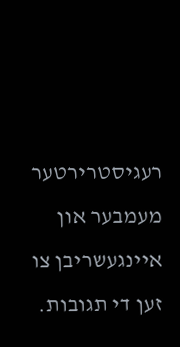רעגיסטרירטער מעמבער און איינגעשריבן צו זען די תגובות.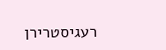רעגיסטרירן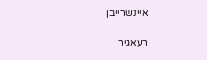איינשרייבן

רעאגיר